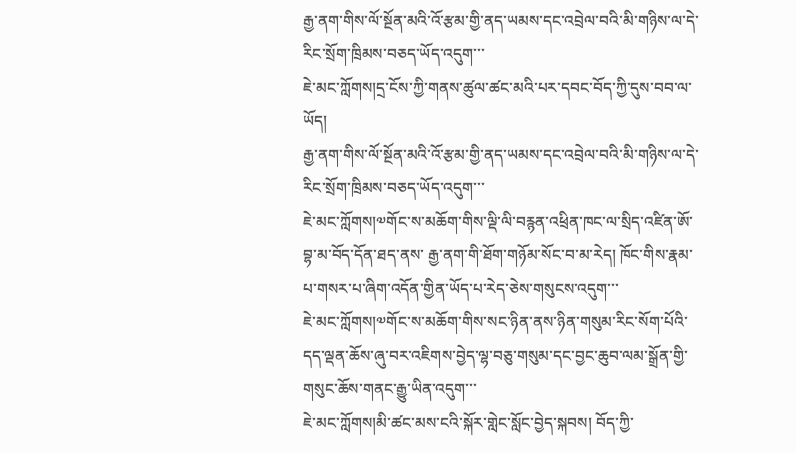རྒྱ་ནག་གིས་ལོ་སྔོན་མའི་འོ་རྩམ་གྱི་ནད་ཡམས་དང་འབྲེལ་བའི་མི་གཉིས་ལ་དེ་རིང་སྲོག་ཁྲིམས་བཅད་ཡོད་འདུག་་་
ཇེ་མང་ཀློགས།དྲ་ངོས་ཀྱི་གནས་ཚུལ་ཚང་མའི་པར་དབང་བོད་ཀྱི་དུས་བབ་ལ་ཡོད།
རྒྱ་ནག་གིས་ལོ་སྔོན་མའི་འོ་རྩམ་གྱི་ནད་ཡམས་དང་འབྲེལ་བའི་མི་གཉིས་ལ་དེ་རིང་སྲོག་ཁྲིམས་བཅད་ཡོད་འདུག་་་
ཇེ་མང་ཀློགས།༧གོང་ས་མཆོག་གིས་ལྡི་ལི་བརྙན་འཕྲིན་ཁང་ལ་སྲིད་འཛིན་ཨོ་བྷ་མ་བོད་དོན་ཐད་ནས་ རྒྱ་ནག་གི་ཐོག་གཉོམ་སོང་བ་མ་རེད། ཁོང་གིས་རྣམ་པ་གསར་པ་ཞིག་འདོན་གྱིན་ཡོད་པ་རེད་ཅེས་གསུངས་འདུག་་་
ཇེ་མང་ཀློགས།༧གོང་ས་མཆོག་གིས་སང་ཉིན་ནས་ཉིན་གསུམ་རིང་སོག་པོའི་དད་ལྡན་ཆོས་ཞུ་བར་འཇིགས་བྱེད་ལྷ་བཅུ་གསུམ་དང་བྱང་ཆུབ་ལམ་སྒྲོན་གྱི་གསུང་ཆོས་གནང་རྒྱུ་ཡིན་འདུག་་་
ཇེ་མང་ཀློགས།མི་ཚང་མས་ངའི་སྐོར་གླེང་སློང་བྱེད་སྐབས། བོད་ཀྱི་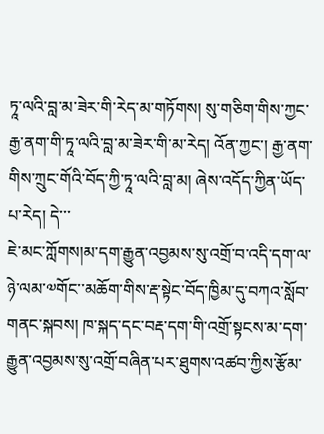ཏཱ་ལའི་བླ་མ་ཟེར་གི་རེད་མ་གཏོགས། སུ་གཅིག་གིས་ཀྱང་རྒྱ་ནག་གི་ཏཱ་ལའི་བླ་མ་ཟེར་གི་མ་རེད། འོན་ཀྱང་། རྒྱ་ནག་གིས་ཀྲུང་གོའི་བོད་ཀྱི་ཏཱ་ལའི་བླ་མ། ཞེས་འདོད་ཀྱིན་ཡོད་པ་རེད། དེ་་་
ཇེ་མང་ཀློགས།མ་དག་རྒྱུན་འབྱམས་སུ་འགྲོ་བ་འདི་དག་ལ་ཉེ་ལམ་༧གོང་་མཆོག་གིས་རྡ་སྟེང་བོད་ཁྱིམ་དུ་བཀའ་སློབ་གནང་སྐབས། ཁ་སྐད་དང་བརྡ་དག་གི་འགྲོ་སྟངས་མ་དག་རྒྱུན་འབྱམས་སུ་འགྲོ་བཞིན་པར་ཐུགས་འཚབ་ཀྱིས་རྩོམ་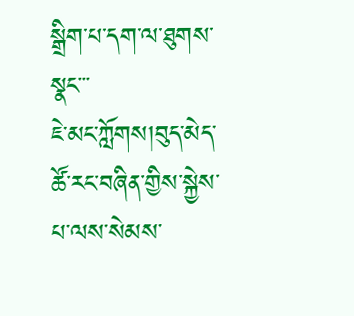སྒྲིག་པ་དག་ལ་ཐུགས་སྣང་་་
ཇེ་མང་ཀློགས།བུད་མེད་ཚོ་རང་བཞིན་གྱིས་སྐྱེས་པ་ལས་སེམས་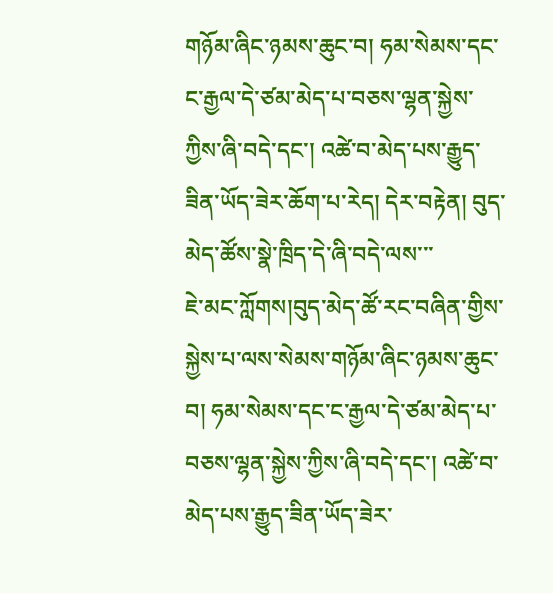གཉོམ་ཞིང་ཉམས་ཆུང་བ། ཧམ་སེམས་དང་ང་རྒྱལ་དེ་ཙམ་མེད་པ་བཅས་ལྷན་སྐྱེས་ཀྱིས་ཞི་བདེ་དང་། འཚེ་བ་མེད་པས་རྒྱུད་ཟིན་ཡོད་ཟེར་ཆོག་པ་རེད། དེར་བརྟེན། བུད་མེད་ཚོས་སྣེ་ཁྲིད་དེ་ཞི་བདེ་ལས་་་
ཇེ་མང་ཀློགས།བུད་མེད་ཚོ་རང་བཞིན་གྱིས་སྐྱེས་པ་ལས་སེམས་གཉོམ་ཞིང་ཉམས་ཆུང་བ། ཧམ་སེམས་དང་ང་རྒྱལ་དེ་ཙམ་མེད་པ་བཅས་ལྷན་སྐྱེས་ཀྱིས་ཞི་བདེ་དང་། འཚེ་བ་མེད་པས་རྒྱུད་ཟིན་ཡོད་ཟེར་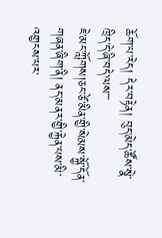ཆོག་པ་རེད། དེར་བརྟེན། བུད་མེད་ཚོས་སྣེ་ཁྲིད་དེ་ཞི་བདེ་ལས་་་
ཇེ་མང་ཀློགས།ཅང་ཙེ་མིན་གྱི་སེམས་སྐྱོ་དོན་གཞན་ཞིག་ནི། ནད་མནར་གྱི་རྐྱེན་པས་མི་འགྱངས་པར་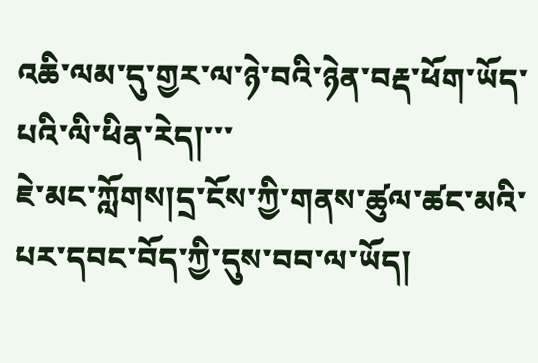འཆི་ལམ་དུ་གྱར་ལ་ཉེ་བའི་ཉེན་བརྡ་ཕོག་ཡོད་པའི་ལི་ཕིན་རེད།་་་
ཇེ་མང་ཀློགས།དྲ་ངོས་ཀྱི་གནས་ཚུལ་ཚང་མའི་པར་དབང་བོད་ཀྱི་དུས་བབ་ལ་ཡོད།